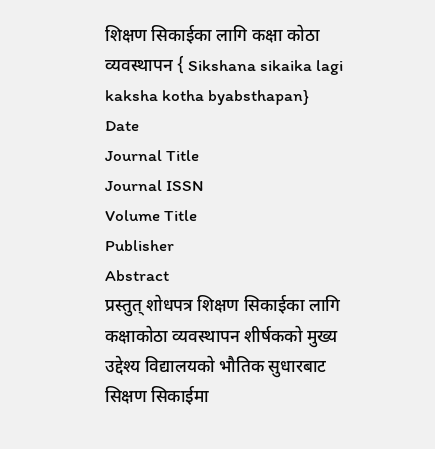शिक्षण सिकाईका लागि कक्षा कोठा व्यवस्थापन { Sikshana sikaika lagi kaksha kotha byabsthapan}
Date
Journal Title
Journal ISSN
Volume Title
Publisher
Abstract
प्रस्तुत् शोधपत्र शिक्षण सिकाईका लागि कक्षाकोठा व्यवस्थापन शीर्षकको मुख्य उद्देश्य विद्यालयको भौतिक सुधारबाट सिक्षण सिकाईमा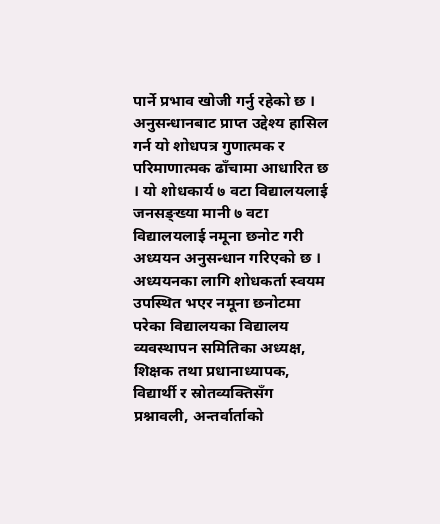पार्ने प्रभाव खोजी गर्नु रहेको छ । अनुसन्धानबाट प्राप्त उद्देश्य हासिल गर्न यो शोधपत्र गुणात्मक र परिमाणात्मक ढाँचामा आधारित छ । यो शोधकार्य ७ वटा विद्यालयलाई जनसङ्ख्या मानी ७ वटा विद्यालयलाई नमूना छनोट गरी अध्ययन अनुसन्धान गरिएको छ । अध्ययनका लागि शोधकर्ता स्वयम उपस्थित भएर नमूना छनोटमा परेका विद्यालयका विद्यालय व्यवस्थापन समितिका अध्यक्ष, शिक्षक तथा प्रधानाध्यापक, विद्यार्थी र स्रोतव्यक्तिसँग प्रश्नावली, अन्तर्वार्ताको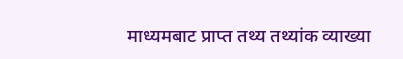माध्यमबाट प्राप्त तथ्य तथ्यांक व्याख्या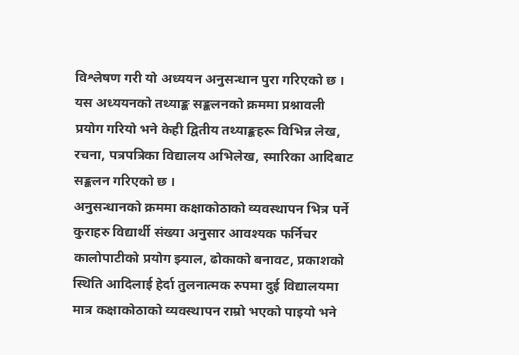विश्लेषण गरी यो अध्ययन अनुसन्धान पुरा गरिएको छ । यस अध्ययनको तथ्याङ्क सङ्कलनको क्रममा प्रश्नावली प्रयोग गरियो भने केही द्वितीय तथ्याङ्कहरू विभिन्न लेख, रचना, पत्रपत्रिका विद्यालय अभिलेख, स्मारिका आदिबाट सङ्कलन गरिएको छ ।
अनुसन्धानको क्रममा कक्षाकोठाको व्यवस्थापन भित्र पर्ने कुराहरु विद्यार्थी संख्या अनुसार आवश्यक फर्निचर कालोपाटीको प्रयोग झ्याल, ढोकाको बनावट, प्रकाशको स्थिति आदिलाई हेर्दा तुलनात्मक रुपमा दुई विद्यालयमा मात्र कक्षाकोठाको व्यवस्थापन राम्रो भएको पाइयो भने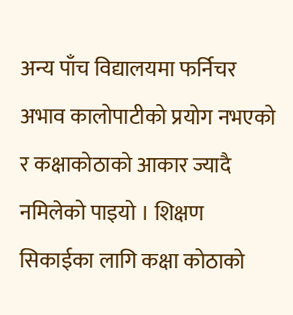अन्य पाँच विद्यालयमा फर्निचर अभाव कालोपाटीको प्रयोग नभएको र कक्षाकोठाको आकार ज्यादै नमिलेको पाइयो । शिक्षण सिकाईका लागि कक्षा कोठाको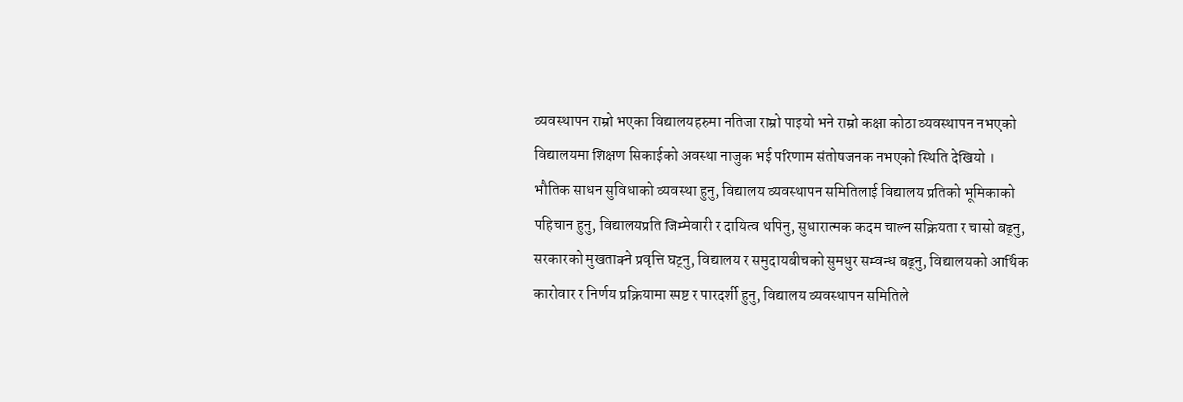व्यवस्थापन राम्रो भएका विद्यालयहरुमा नतिजा राम्रो पाइयो भने राम्रो कक्षा कोठा व्यवस्थापन नभएको विद्यालयमा शिक्षण सिकाईको अवस्था नाजुक भई परिणाम संतोषजनक नभएको स्थिति देखियो ।
भौतिक साधन सुविधाको व्यवस्था हुनु, विद्यालय व्यवस्थापन समितिलाई विद्यालय प्रतिको भूमिकाको पहिचान हुनु, विद्यालयप्रति जिम्मेवारी र दायित्व थपिनु, सुधारात्मक कदम चाल्न सक्रियता र चासो बढ्नु, सरकारको मुखताक्ने प्रवृत्ति घट्नु, विद्यालय र समुदायबीचको सुमधुर सम्वन्ध बढ्नु, विद्यालयको आर्थिक कारोवार र निर्णय प्रक्रियामा स्पष्ट र पारदर्शी हुनु, विद्यालय व्यवस्थापन समितिले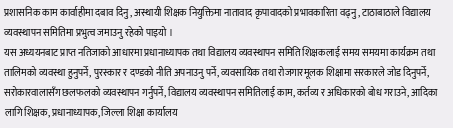प्रशासनिक काम कार्वाहीमा दबाव दिनु, अस्थायी शिक्षक नियुक्तिमा नातावाद कृपावादको प्रभावकारिता वढ्नु, टाठाबाठाले विद्यालय व्यवस्थापन समितिमा प्रभुत्व जमाउनु रहेको पाइयो ।
यस अध्ययनबाट प्राप्त नतिजाको आधारमा प्रधानाध्यापक तथा विद्यालय व्यवस्थापन समिति शिक्षकलाई समय समयमा कार्यक्रम तथा तालिमको व्यवस्था हुनुपर्ने, पुरस्कार र दण्डको नीति अपनाउनु पर्ने, व्यवसायिक तथा रोजगारमूलक शिक्षामा सरकारले जोड दिनुपर्ने, सरोकारवालासँग छलफलको व्यवस्थापन गर्नुपर्ने, विद्यालय व्यवस्थापन समितिलाई काम, कर्तव्य र अधिकारको बोध गराउने, आदिका लागि शिक्षक, प्रधानाध्यापक, जिल्ला शिक्षा कार्यालय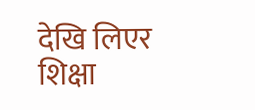देखि लिएर शिक्षा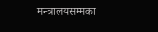मन्त्रालयसम्मका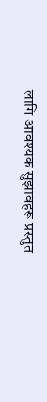लागि आवश्यक सुझावहरू प्रस्तुत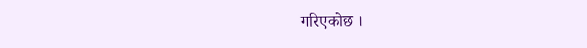गरिएकोछ ।